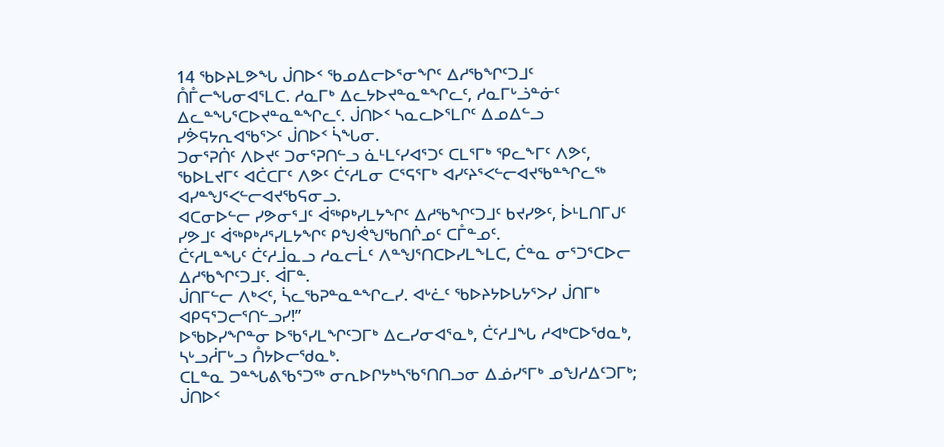14 ᖃᐅᔨᒪᕗᖓ ᒎᑎᐅᑉ ᖃᓄᐃᓕᐅᕐᓂᖏᑦ ᐃᓱᖃᖏᑦᑐᒧᑦ ᑍᒤᓕᖓᓂᐊᕐᒪᑕ. ᓱᓇᒥᒃ ᐃᓚᔭᐅᔪᓐᓇᓐᖏᓚᑦ, ᓱᓇᒥᒡᓘᓐᓃᑦ ᐃᓚᓐᖓᕐᑕᐅᔪᓐᓇᓐᖏᓚᑦ. ᒎᑎᐅᑉ ᓴᓇᓚᐅᕐᒪᒋᑦ ᐃᓄᐃᓪᓗ ᓯᕘᕋᔭᕆᐊᖃᕐᐳᑦ ᒎᑎᐅᑉ ᓵᖓᓂ.
ᑐᓂᕐᕈᑏᑦ ᐱᐅᔪᑦ ᑐᓂᕐᕈᑎᓪᓗ ᓈᒻᒪᑦᓯᐊᕐᑐᑦ ᑕᒪᕐᒥᒃ ᕿᓚᖕᒥᑦ ᐱᕗᑦ, ᖃᐅᒪᔪᒥᑦ ᐊᑖᑕᒥᑦ ᐱᕗᑦ ᑖᑦᓱᒪᓂ ᑕᕐᕋᕐᒥᒃ ᐊᓯᑦᔨᕐᐸᓪᓕᐊᔪᖃᓐᖏᓚᖅ ᐊᓯᓐᖑᕐᐸᓪᓕᐊᔪᖃᕋᓂᓗ.
ᐊᑕᓂᐅᓪᓕ ᓯᕗᓂᕐᒧᑦ ᐋᖅᑭᒃᓯᒪᔭᖏᑦ ᐃᓱᖃᖏᑦᑐᒧᑦ ᑲᔪᓯᕗᑦ, ᐆᒻᒪᑎᒥᒍᑦ ᓯᕗᒧᑦ ᐋᖅᑭᒃᓱᕐᓯᒪᔭᖏᑦ ᑭᖑᕚᖑᖃᑎᒌᓄᑦ ᑕᒤᓐᓄᑦ.
ᑖᑦᓱᒪᓐᖓᑦ ᑖᑦᓱᒨᓇᓗ ᓱᓇᓕᒫᑦ ᐱᓐᖑᕐᑎᑕᐅᓯᒪᖕᒪᑕ, ᑖᓐᓇ ᓂᕐᑐᕐᑕᐅᓕ ᐃᓱᖃᖏᑦᑐᒧᑦ. ᐋᒥᓐ.
ᒎᑎᒥᓪᓕ ᐱᒃᐸᑦ, ᓵᓚᖃᕈᓐᓇᓐᖏᓚᓯ. ᐊᒡᓛᑦ ᖃᐅᔨᔭᐅᒐᔭᕐᐳᓯ ᒎᑎᒥᒃ ᐊᑭᕋᕐᑐᓕᕐᑎᓪᓗᓯ!”
ᐅᖃᐅᓯᖏᓐᓂ ᐅᖃᕐᓯᒪᖏᑦᑐᒥᒃ ᐃᓚᓯᓂᐊᕐᓇᒃ, ᑖᑦᓱᒧᖓ ᓱᐊᒃᑕᐅᖁᓇᒃ, ᓴᒡᓗᓲᒥᒡᓗ ᑍᔭᐅᓕᖁᓇᒃ.
ᑕᒪᓐᓇ ᑐᓐᖓᕕᖃᕐᑐᖅ ᓂᕆᐅᒋᔭᒃᓴᖃᕐᑎᑎᓗᓂ ᐃᓅᓯᕐᒥᒃ ᓄᖑᓱᐃᑦᑐᒥᒃ; ᒎᑎᐅᑉ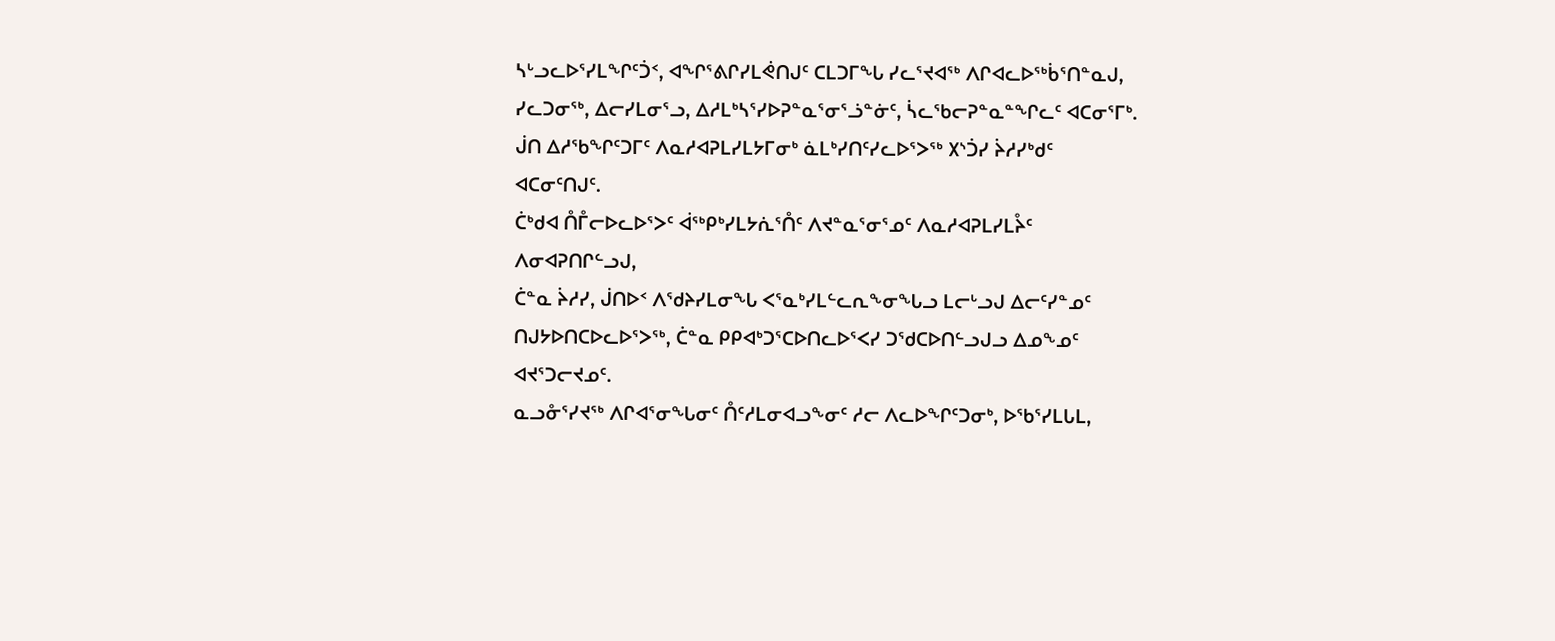ᓴᒡᓗᓚᐅᕐᓯᒪᖏᑦᑑᑉ, ᐊᖏᕐᕕᒋᓯᒪᕚᑎᒍᑦ ᑕᒪᑐᒥᖓ ᓯᓚᕐᔪᐊᖅ ᐱᒋᐊᓚᐅᖅᑳᕐᑎᓐᓇᒍ,
ᓯᓚᑐᓂᖅ, ᐃᓕᓯᒪᓂᕐᓗ, ᐃᓱᒪᒃᓴᕐᓯᐅᕈᓐᓇᕐᓂᕐᓘᓐᓃᑦ, ᓵᓚᖃᓕᕈᓐᓇᓐᖏᓚᑦ ᐊᑕᓂᕐᒥᒃ.
ᒎᑎ ᐃᓱᖃᖏᑦᑐᒥᑦ ᐱᓇᓱᐊᕈᒪᓯᒪᔭᒥᓂᒃ ᓈᒪᒃᓯᑎᑦᓯᓚᐅᕐᐳᖅ ᙭ᔅᑑᓯ ᔩᓱᓯᒃᑯᑦ ᐊᑕᓂᑦᑎᒍᑦ.
ᑖᒃᑯᐊ ᑍᒤᓕᐅᓚᐅᕐᐳᑦ ᐋᖅᑭᒃᓯᒪᔭᕇᕐᑍᑦ ᐱᔪᓐᓇᕐᓂᕐᓄᑦ ᐱᓇᓱᐊᕈᒪᓯᒪᔧᑦ ᐱᓂᐊᕈᑎᒋᓪᓗᒍ,
ᑖᓐᓇ ᔩᓱᓯ, ᒎᑎᐅᑉ ᐱᖁᔨᓯᒪᓂᖓ ᐸᕐᓇᒃᓯᒪᓪᓚᕆᖕᓂᖓᓗ ᒪᓕᒡᓗᒍ ᐃᓕᑦᓯᓐᓄᑦ ᑎᒍᔭᐅᑎᑕᐅᓚᐅᕐᐳᖅ, ᑖᓐᓇ ᑭᑭᐊᒃᑐᕐᑕᐅᑎᓚᐅᕐᐸᓯ ᑐᖁᑕᐅᑎᓪᓗᒍᓗ ᐃᓄᖕᓄᑦ ᐊᔪᕐᑐᓕᔪᓄᑦ.
ᓇᓗᓁᕐᓯᔪᖅ ᐱᒋᐊᕐᓂᖓᓂᑦ ᑍᑦᓱᒪᓂᐊᓗᖕᓂᑦ ᓱᓕ ᐱᓚᐅᖏᑦᑐᓂᒃ, ᐅᖃᕐᓯᒪᒐᒪ,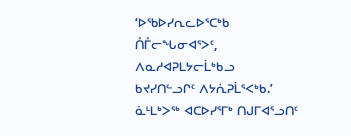‘ᐅᖃᐅᓯᕆᓚᐅᕐᑕᒃᑲ ᑍᒤᓕᖓᓂᐊᕐᐳᑦ, ᐱᓇᓱᐊᕈᒪᔭᓕᒫᒃᑲᓗ ᑲᔪᓯᑎᓪᓗᒋᑦ ᐱᔭᕇᕈᒫᕐᐸᒃᑲ.’
ᓈᒻᒪᒃᐳᖅ ᐊᑕᐅᓯᕐᒥᒃ ᑎᒍᒥᐊᕐᓗᑎᑦ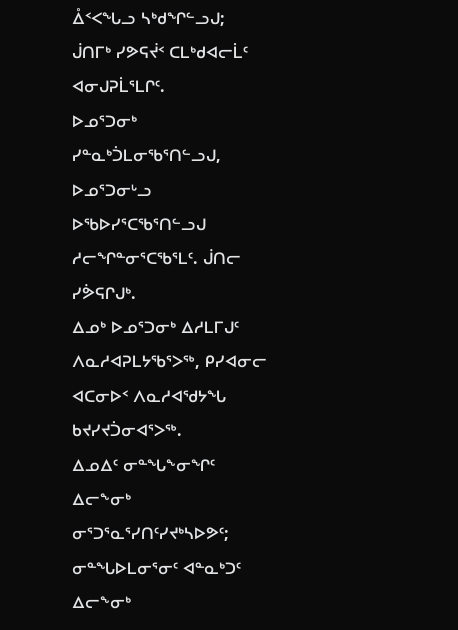ᐂᑉᐸᖓᓗ ᓴᒃᑯᖏᓪᓗᒍ; ᒎᑎᒥᒃ ᓯᕗᕋᔫᑉ ᑕᒪᒃᑯᐊᓕᒫᑦ ᐊᓂᒍᕈᒫᕐᒪᒋᑦ.
ᐅᓄᕐᑐᓂᒃ ᓯᓐᓇᒃᑑᒪᓂᖃᕐᑎᓪᓗᒍ, ᐅᓄᕐᑐᓂᒡᓗ ᐅᖃᐅᓯᕐᑕᖃᕐᑎᓪᓗᒍ ᓱᓕᖏᓐᓂᕐᑕᖃᕐᒪᑦ. ᒎᑎᓕ ᓯᕘᕋᒋᒍᒃ.
ᐃᓄᒃ ᐅᓄᕐᑐᓂᒃ ᐃᓱᒪᒥᒍᑦ ᐱᓇᓱᐊᕈᒪᔭᖃᕐᐳᖅ, ᑭᓯᐊᓂᓕ ᐊᑕᓂᐅᑉ ᐱᓇᓱᐊᖁᔭᖓ ᑲᔪᓯᔪᑑᓂᐊᕐᐳᖅ.
ᐃᓄᐃᑦ ᓂᓐᖓᖕᓂᖏᑦ ᐃᓕᖕᓂᒃ ᓂᕐᑐᕐᓇᕐᓯᑎᑦᓯᔪᒃᓴᐅᕗᑦ; ᓂᓐᖓᐅᒪᓂᕐᓂᑦ ᐊᓐᓇᒃᑐᑦ ᐃᓕᖕᓂᒃ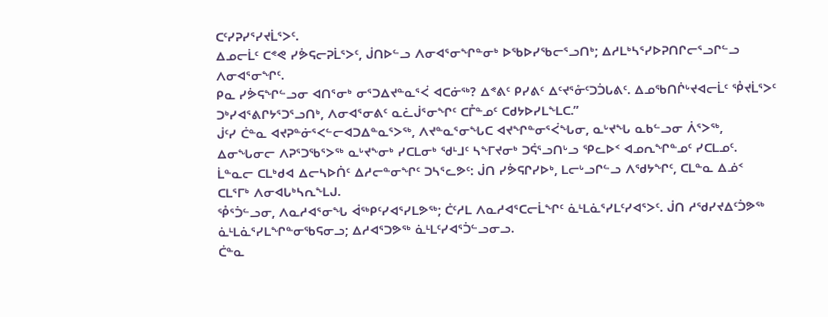ᑕᑦᓯᕈᓯᕐᓯᔪᒫᕐᐳᑦ.
ᐃᓄᓕᒫᑦ ᑕᕝᕙ ᓯᕘᕋᓕᕈᒫᕐᐳᑦ, ᒎᑎᐅᓪᓗ ᐱᓂᐊᕐᓂᖏᓐᓂᒃ ᐅᖃᐅᓯᖃᓕᕐᓗᑎᒃ; ᐃᓱᒪᒃᓴᕐᓯᐅᕈᑎᒋᓕᕐᓗᒋᓪᓗ ᐱᓂᐊᕐᓂᖏᑦ.
ᑭᓇ ᓯᕘᕋᖏᓪᓗᓂ ᐊᑎᕐᓂᒃ ᓂᕐᑐᐃᔪᓐᓇᕐᐹ ᐊᑕᓃᖅ? ᐃᕝᕕᑦ ᑭᓯᕕᑦ ᐃᑦᔪᕐᓁᑦᑐᑑᒐᕕᑦ. ᐃᓄᖃᑎᒌᒡᔪᐊᓕᒫᑦ ᕾᔪᒫᕐᐳᑦ ᑐᒃᓯᐊᕐᕕᒋᔭᕐᑐᕐᓗᑎᒃ, ᐱᓂᐊᕐᓂᕕᑦ ᓇᓛᒎᕐᓂᖏᑦ ᑕᒤᓐᓄᑦ ᑕᑯᔭᐅᓯᒪᖕᒪᑕ.”
ᒎᑦᓯ ᑖᓐᓇ ᐊᔪᕈᓐᓃᕐᐸᓪᓕᐊᑐᐃᓐᓇᕐᐳᖅ, ᐱᔪᓐᓇᕐᓂᖓᑕ ᐊᔪᖏᓐᓂᕐᐹᖓᓂ, ᓇᒡᔪᖓ ᓇᑲᓪᓗᓂ ᐲᕐᐳᖅ, ᐃᓂᖓᓂᓕ ᐱᕈᕐᑐᖃᕐᐳᖅ ᓇᒡᔪᖕᓂᒃ ᓯᑕᒪᓂᒃ ᖁᒻᒧᑦ ᓴᖕᒥᔪᓂᒃ ᑐᕌᕐᓗᑎᒡᓗ ᕿᓚᐅᑉ ᐊᓄᕆᖏᓐᓄᑦ ᓯᑕᒪᓄᑦ.
ᒫᓐᓇᓕ ᑕᒪᒃᑯᐊ ᐃᓕᓴᐅᑏᑦ ᐃᓱᓕᓐᓂᖏᑦ ᑐᓴᕐᓚᕗᑦ: ᒎᑎ ᓯᕘᕋᒋᓯᐅᒃ, ᒪᓕᒡᓗᒋᓪᓗ ᐱᖁᔭᖏᑦ, ᑕᒪᓐᓇ ᐃᓅᑉ ᑕᒪᕐᒥᒃ ᐱᓂᐊᒐᒃᓴᕆᖕᒪᒍ.
ᕾᕐᑑᓪᓗᓂ, ᐱᓇᓱᐊᕐᓂᖓ ᐋᖅᑭᑦᓯᐊᕐᓯᒪᕗᖅ; ᑖᑦᓱᒪ ᐱᓇᓱᐊᕐᑕᓕᒫᖏᑦ ᓈᒻᒪᓈᕐᓯᒪᑦᓯᐊᕐᐳᑦ. ᒎᑎ ᓱᖁᓯᔪᐃᑦᑑᕗᖅ ᓈᒻᒪᓈᕐᓯᒪᖏᓐᓂᖃᕋᓂᓗ; ᐃᓱᐊᕐᑐᕗᖅ ᓈᒻᒪᑦᓯᐊᕐᑑᓪᓗᓂᓗ.
ᑖᓐᓇ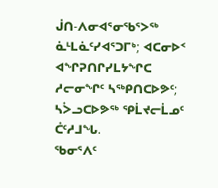ᒎᑎ-ᐱᓂᐊᕐᓂᖃᕐᐳᖅ ᓈᒻᒪᓈᑦᓯᐊᕐᑐᒥᒃ; ᐊᑕᓂᐅᑉ ᐊᖏᕈᑎᒋᓯᒪᔭᖏᑕ ᓱᓕᓂᖏᑦ ᓴᖅᑭᑎᑕᐅᕗᑦ; ᓴᐴᓗᑕᐅᕗᖅ ᕿᒫᔪᓕᒫᓄᑦ ᑖᑦᓱᒧᖓ.
ᖃᓂᕐᐱᑦ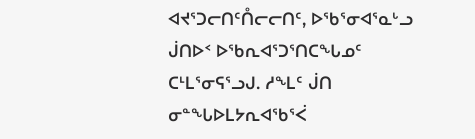ᐊᔪᕐᑐᓕᑎᑦᑍᓕᓕᑎᑦ, ᐅᖃᕐᓂᐊᕐᓇᒡᓗ ᒎᑎᐅᑉ ᐅᖃᕆᐊᕐᑐᕐᑎᑕᖓᓄᑦ ᑕᒻᒪᕐᓂᕋᕐᓗᒍ. ᓱᖕᒪᑦ ᒎᑎ ᓂᓐᖓᐅᒪᔭᕆᐊᖃᕐᐹ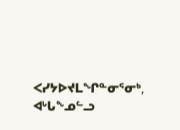ᐸᓯᔭᐅᔪᒪᖏᓐᓂᕐᓂᒃ, ᐊᒡᒐᖕᓄᓪᓗ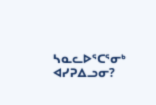ᓴᓇᓚᐅᕐᑕᕐᓂᒃ ᐊᓯᕈᐃᓗᓂ?